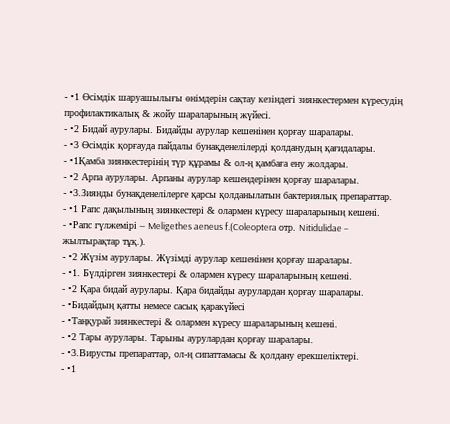- •1 Өсімдік шаруашылығы өнімдерін сақтау кезіндегі зиянкестермен күресудің профилактикалық & жойу шараларының жүйесі.
- •2 Бидай аурулары. Бидайды аурулар кешенінен қорғау шаралары.
- •3 Өсімдік қорғауда пайдалы бунақденелілерді қолданудың қағидалары.
- •1Қамба зиянкестерінің түр құрамы & ол-ң қамбаға ену жолдары.
- •2 Арпа аурулары. Арпаны аурулар кешендерінен қорғау шаралары.
- •3.Зиянды бунақденелілерге қарсы қолданылатын бактериялық препараттар.
- •1 Рапс дақылының зиянкестері & олармен күресу шараларының кешені.
- •Рапс гүлжемірі – Meligethes aeneus f.(Coleoptera отр. Nitidulidae – жылтырақтар тұқ.).
- •2 Жүзім аурулары. Жүзімді аурулар кешенінен қорғау шаралары.
- •1. Бүлдірген зиянкестері & олармен күресу шараларының кешені.
- •2 Қара бидай аурулары. Қара бидайды аурулардан қорғау шаралары.
- •Бидайдың қатты немесе сасық қаракүйесі
- •Таңқурай зиянкестері & олармен күресу шараларының кешені.
- •2 Тары аурулары. Тарыны аурулардан қорғау шаралары.
- •3.Вирусты препараттар, ол-ң сипаттамасы & қолдану ерекшеліктері.
- •1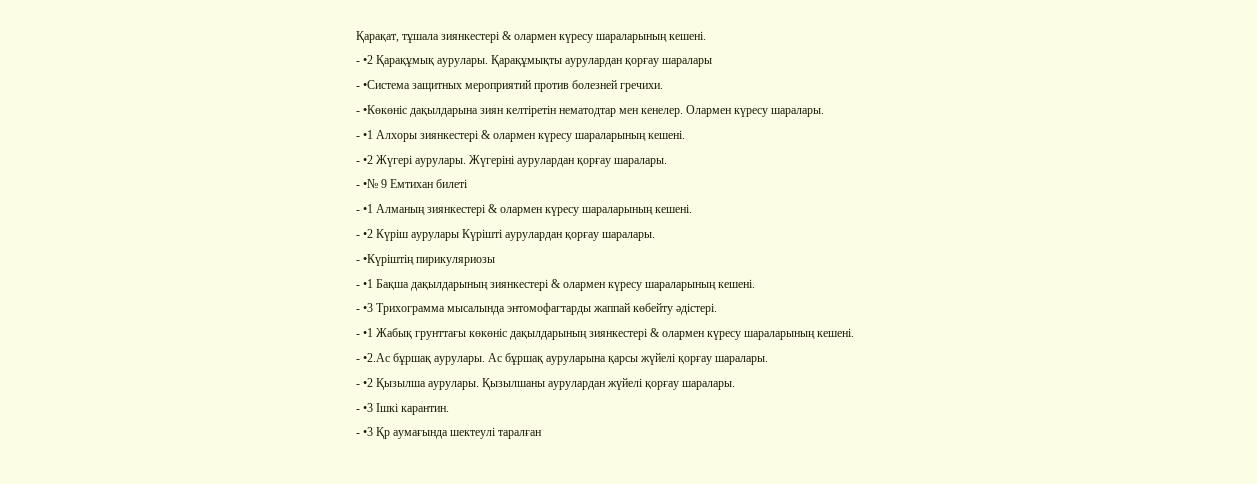Қарақат, тұшала зиянкестері & олармен күресу шараларының кешені.
- •2 Қарақұмық аурулары. Қарақұмықты аурулардан қорғау шаралары
- •Система защитных мероприятий против болезней гречихи.
- •Көкөніс дақылдарына зиян келтіретін нематодтар мен кенелер. Олармен күресу шаралары.
- •1 Алхоры зиянкестері & олармен күресу шараларының кешені.
- •2 Жүгері аурулары. Жүгеріні аурулардан қорғау шаралары.
- •№ 9 Емтихан билеті
- •1 Алманың зиянкестері & олармен күресу шараларының кешені.
- •2 Күріш аурулары Күрішті аурулардан қорғау шаралары.
- •Күріштің пирикуляриозы
- •1 Бақша дақылдарының зиянкестері & олармен күресу шараларының кешені.
- •3 Трихограмма мысалында энтомофагтарды жаппай көбейту әдістері.
- •1 Жабық грунттағы көкөніс дақылдарының зиянкестері & олармен күресу шараларының кешені.
- •2.Ас бұршақ аурулары. Ас бұршақ ауруларына қарсы жүйелі қорғау шаралары.
- •2 Қызылша аурулары. Қызылшаны аурулардан жүйелі қорғау шаралары.
- •3 Ішкі карантин.
- •3 Қр аумағында шектеулі таралған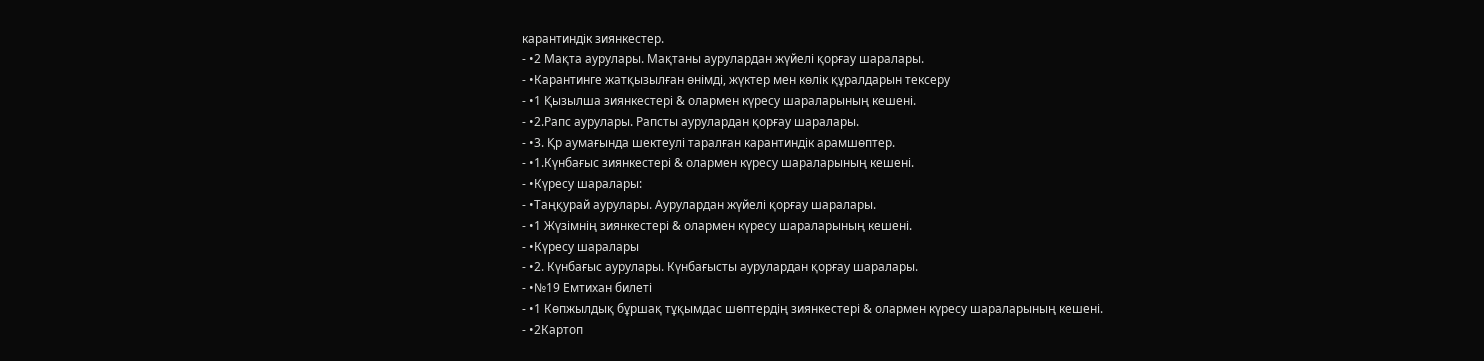карантиндік зиянкестер.
- •2 Мақта аурулары. Мақтаны аурулардан жүйелі қорғау шаралары.
- •Карантинге жатқызылған өнімді, жүктер мен көлік құралдарын тексеру
- •1 Қызылша зиянкестері & олармен күресу шараларының кешені.
- •2.Рапс аурулары. Рапсты аурулардан қорғау шаралары.
- •3. Қр аумағында шектеулі таралған карантиндік арамшөптер.
- •1.Күнбағыс зиянкестері & олармен күресу шараларының кешені.
- •Күресу шаралары:
- •Таңқурай аурулары. Аурулардан жүйелі қорғау шаралары.
- •1 Жүзімнің зиянкестері & олармен күресу шараларының кешені.
- •Күресу шаралары
- •2. Күнбағыс аурулары. Күнбағысты аурулардан қорғау шаралары.
- •№19 Емтихан билеті
- •1 Көпжылдық бұршақ тұқымдас шөптердің зиянкестері & олармен күресу шараларының кешені.
- •2Картоп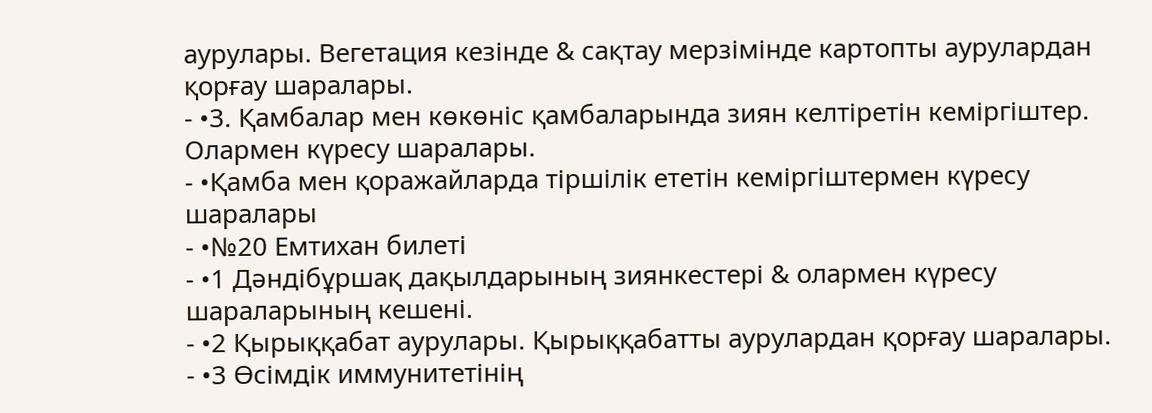аурулары. Вегетация кезінде & сақтау мерзімінде картопты аурулардан қорғау шаралары.
- •3. Қамбалар мен көкөніс қамбаларында зиян келтіретін кеміргіштер. Олармен күресу шаралары.
- •Қамба мен қоражайларда тіршілік ететін кеміргіштермен күресу шаралары
- •№20 Емтихан билеті
- •1 Дәндібұршақ дақылдарының зиянкестері & олармен күресу шараларының кешені.
- •2 Қырыққабат аурулары. Қырыққабатты аурулардан қорғау шаралары.
- •3 Өсімдік иммунитетінің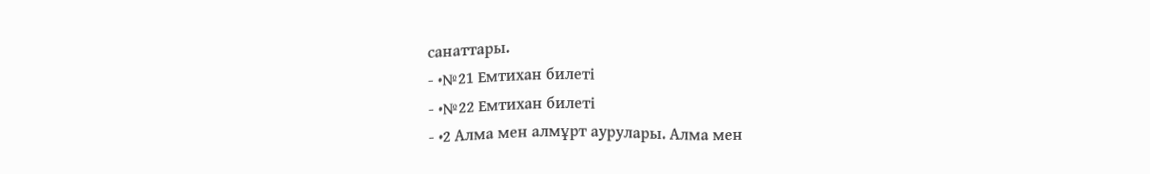санаттары.
- •№21 Емтихан билеті
- •№22 Емтихан билеті
- •2 Алма мен алмұрт аурулары. Алма мен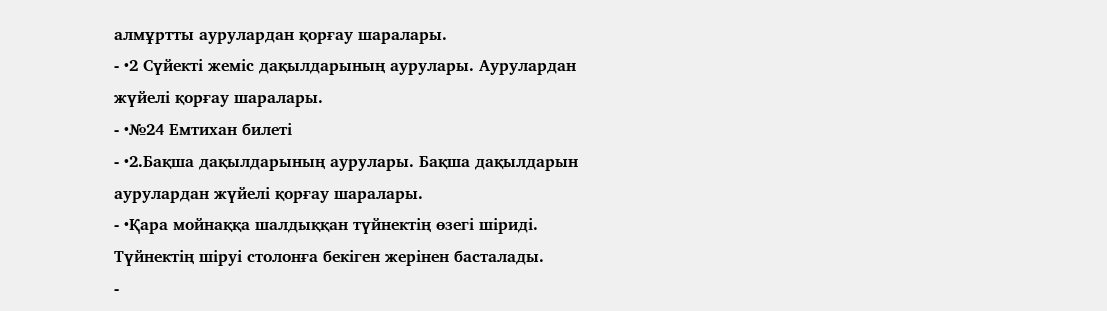алмұртты аурулардан қорғау шаралары.
- •2 Сүйекті жеміс дақылдарының аурулары. Аурулардан жүйелі қорғау шаралары.
- •№24 Емтихан билеті
- •2.Бақша дақылдарының аурулары. Бақша дақылдарын аурулардан жүйелі қорғау шаралары.
- •Қара мойнаққа шалдыққан түйнектің өзегі шіриді. Түйнектің шіруі столонға бекіген жерінен басталады.
-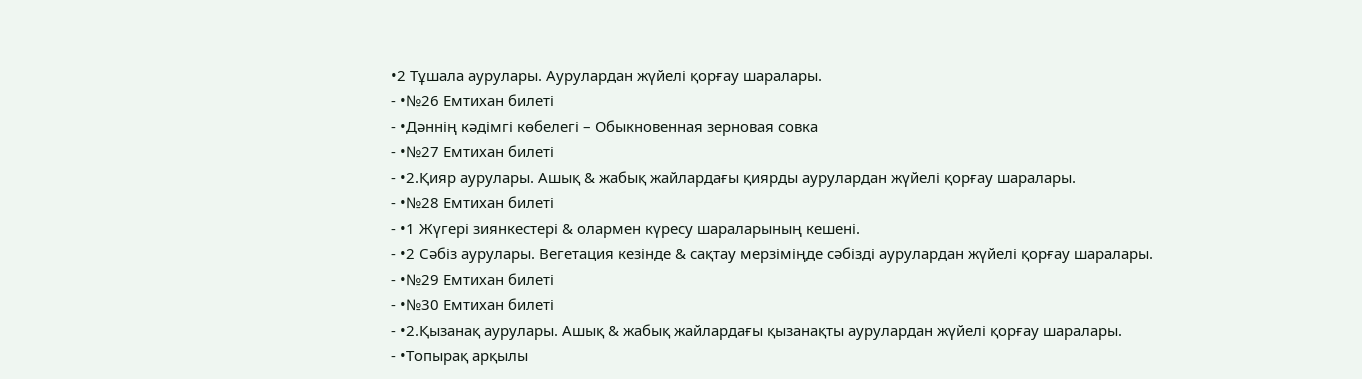•2 Тұшала аурулары. Аурулардан жүйелі қорғау шаралары.
- •№26 Емтихан билеті
- •Дәннің кәдімгі көбелегі – Обыкновенная зерновая совка
- •№27 Емтихан билеті
- •2.Қияр аурулары. Ашық & жабық жайлардағы қиярды аурулардан жүйелі қорғау шаралары.
- •№28 Емтихан билеті
- •1 Жүгері зиянкестері & олармен күресу шараларының кешені.
- •2 Сәбіз аурулары. Вегетация кезінде & сақтау мерзіміңде сәбізді аурулардан жүйелі қорғау шаралары.
- •№29 Емтихан билеті
- •№30 Емтихан билеті
- •2.Қызанақ аурулары. Ашық & жабық жайлардағы қызанақты аурулардан жүйелі қорғау шаралары.
- •Топырақ арқылы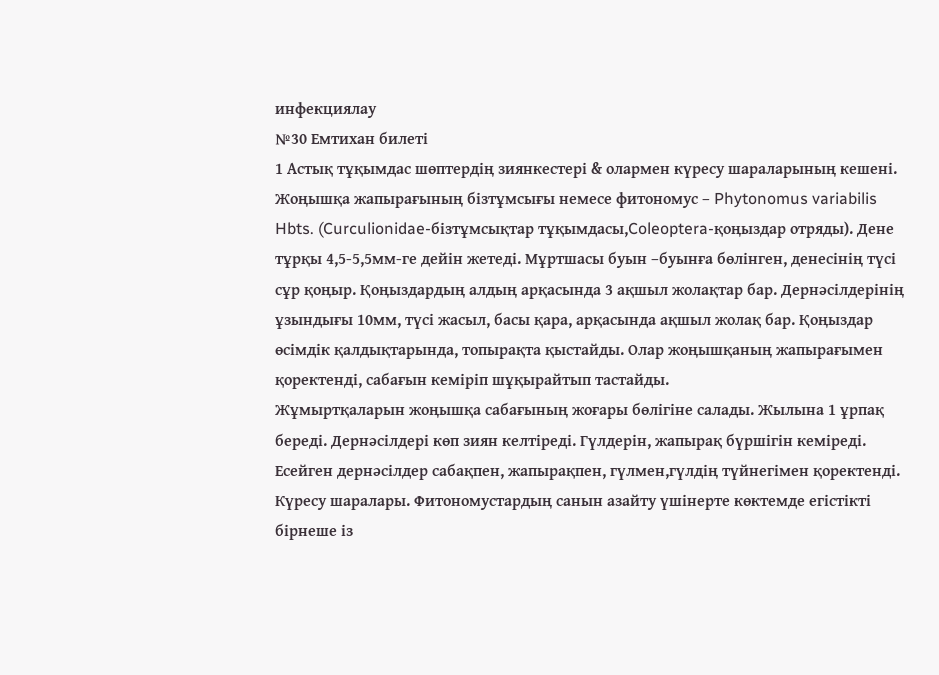инфекциялау
№30 Емтихан билеті
1 Астық тұқымдас шөптердің зиянкестері & олармен күресу шараларының кешені.
Жоңышқа жапырағының бізтұмсығы немесе фитономус – Phytonomus variabilis Hbts. (Curculionidae-бізтұмсықтар тұқымдасы,Coleoptera-қоңыздар отряды). Дене тұрқы 4,5-5,5мм-ге дейін жетеді. Мұртшасы буын –буынға бөлінген, денесінің түсі сұр қоңыр. Қоңыздардың алдың арқасында 3 ақшыл жолақтар бар. Дернәсілдерінің ұзындығы 10мм, түсі жасыл, басы қара, арқасында ақшыл жолақ бар. Қоңыздар өсімдік қалдықтарында, топырақта қыстайды. Олар жоңышқаның жапырағымен қоректенді, сабағын кеміріп шұқырайтып тастайды.
Жұмыртқаларын жоңышқа сабағының жоғары бөлігіне салады. Жылына 1 ұрпақ береді. Дернәсілдері көп зиян келтіреді. Гүлдерін, жапырақ бүршігін кеміреді. Есейген дернәсілдер сабақпен, жапырақпен, гүлмен,гүлдің түйнегімен қоректенді.
Күресу шаралары. Фитономустардың санын азайту үшінерте көктемде егістікті бірнеше із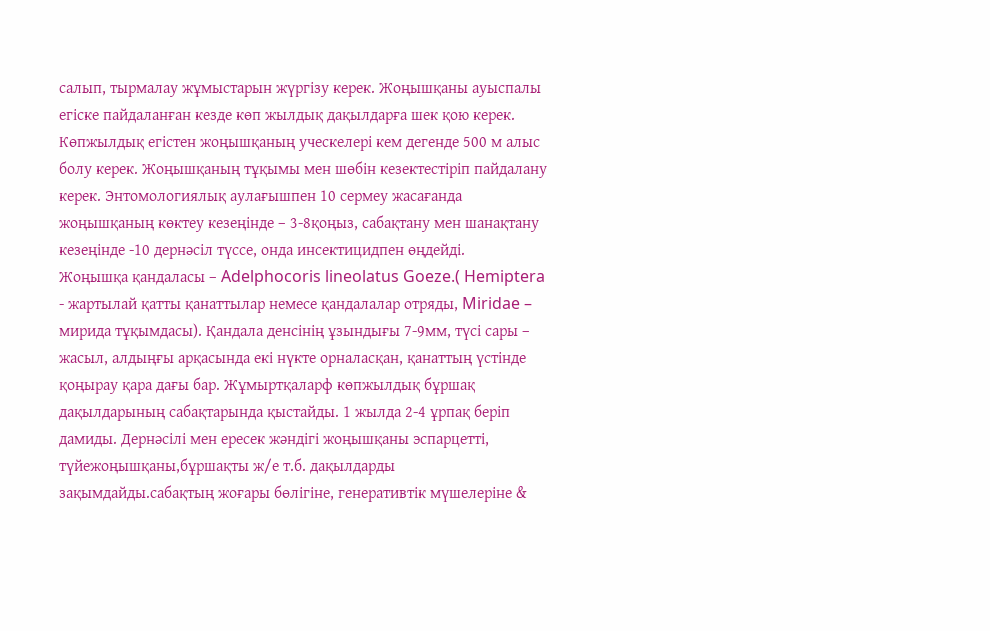салып, тырмалау жұмыстарын жүргізу керек. Жоңышқаны ауыспалы егіске пайдаланған кезде көп жылдық дақылдарға шек қою керек. Көпжылдық егістен жоңышқаның уческелері кем дегенде 500 м алыс болу керек. Жоңышқаның тұқымы мен шөбін кезектестіріп пайдалану керек. Энтомологиялық аулағышпен 10 сермеу жасағанда жоңышқаның көктеу кезеңінде – 3-8қоңыз, сабақтану мен шанақтану кезеңінде -10 дернәсіл түссе, онда инсектицидпен өңдейді.
Жоңышқа қандаласы – Adelphocoris lineolatus Goeze.( Hemiptera - жартылай қатты қанаттылар немесе қандалалар отряды, Miridae – мирида тұқымдасы). Қандала денсінің ұзындығы 7-9мм, түсі сары – жасыл, алдыңғы арқасында екі нүкте орналасқан, қанаттың үстінде қоңырау қара дағы бар. Жұмыртқаларф көпжылдық бұршақ дақылдарының сабақтарында қыстайды. 1 жылда 2-4 ұрпақ беріп дамиды. Дернәсілі мен ересек жәндігі жоңышқаны эспарцетті, түйежоңышқаны,бұршақты ж/е т.б. дақылдарды зақымдайды.сабақтың жоғары бөлігіне, генеративтік мүшелеріне &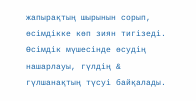жапырақтың шырынын сорып, өсімдікке көп зиян тигізеді. Өсімдік мүшесінде өсудің нашарлауы, гүлдің & гүлшанақтың түсуі байқалады.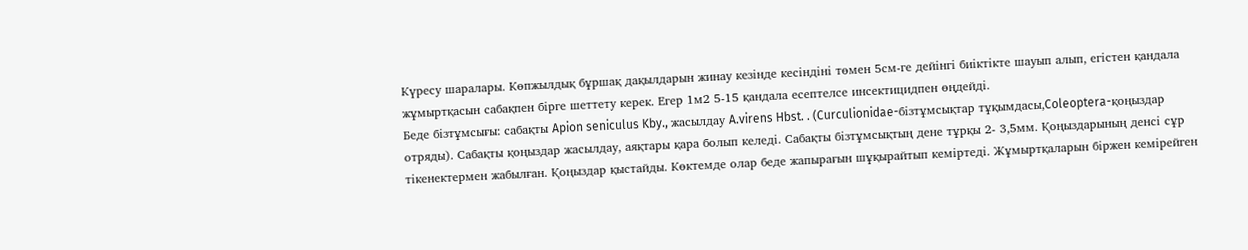Күресу шаралары. Көпжылдық бұршақ дақылдарын жинау кезінде кесіндіні төмен 5см-ге дейінгі биіктікте шауып алып, егістен қандала жұмыртқасын сабақпен бірге шеттету керек. Егер 1м2 5-15 қандала есептелсе инсектицидпен өңдейді.
Беде бізтұмсығы: сабақты Apion seniculus Kby., жасылдау A.virens Hbst. . (Curculionidae-бізтұмсықтар тұқымдасы,Coleoptera-қоңыздар отряды). Сабақты қоңыздар жасылдау, аяқтары қара болып келеді. Сабақты бізтұмсықтың дене тұрқы 2- 3,5мм. Қоңыздарының денсі сұр тікенектермен жабылған. Қоңыздар қыстайды. Көктемде олар беде жапырағын шұқырайтып кеміртеді. Жұмыртқаларын біржен кемірейген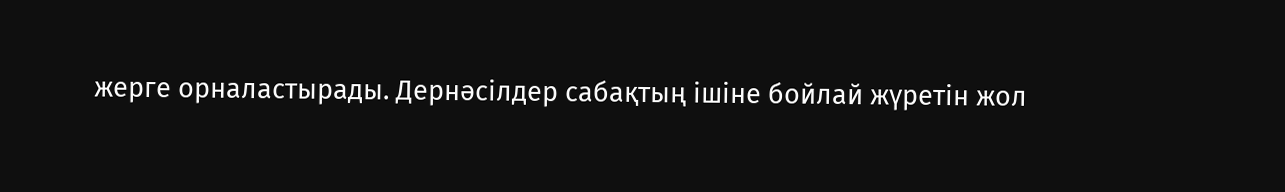жерге орналастырады. Дернәсілдер сабақтың ішіне бойлай жүретін жол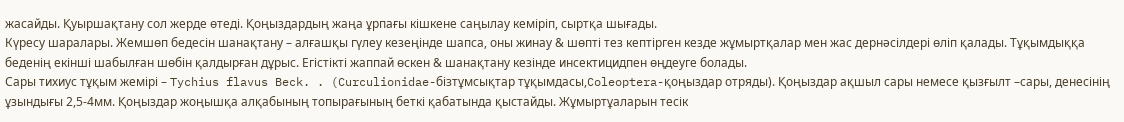жасайды. Қуыршақтану сол жерде өтеді. Қоңыздардың жаңа ұрпағы кішкене саңылау кеміріп, сыртқа шығады.
Күресу шаралары. Жемшөп бедесін шанақтану – алғашқы гүлеу кезеңінде шапса, оны жинау & шөпті тез кептірген кезде жұмыртқалар мен жас дернәсілдері өліп қалады. Тұқымдыққа беденің екінші шабылған шөбін қалдырған дұрыс. Егістікті жаппай өскен & шанақтану кезінде инсектицидпен өңдеуге болады.
Сары тихиус тұқым жемірі – Tychius flavus Beck. . (Curculionidae-бізтұмсықтар тұқымдасы,Coleoptera-қоңыздар отряды). Қоңыздар ақшыл сары немесе қызғылт –сары, денесінің ұзындығы 2,5-4мм. Қоңыздар жоңышқа алқабының топырағының беткі қабатында қыстайды. Жұмыртұаларын тесік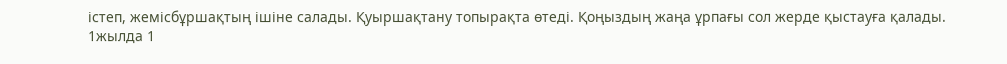істеп, жемісбұршақтың ішіне салады. Қуыршақтану топырақта өтеді. Қоңыздың жаңа ұрпағы сол жерде қыстауға қалады. 1жылда 1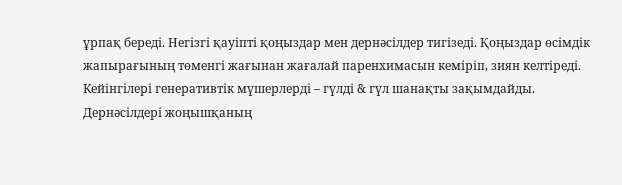ұрпақ береді. Негізгі қауіпті қоңыздар мен дернәсілдер тигізеді. Қоңыздар өсімдік жапырағының төменгі жағынан жағалай паренхимасын кеміріп, зиян келтіреді. Кейінгілері генеративтік мүшерлерді – гүлді & гүл шанақты зақымдайды. Дернәсілдері жоңышқаның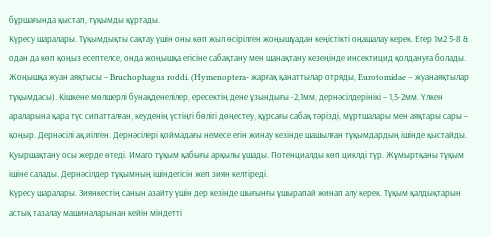бұршағында қыстап, тұқымды құртады.
Күресу шаралары. Тұқымдықты сақтау үшін оны көп жыл өсірілген жоңышұадан кеңістікті оңашалау керек. Егер 1м2 5-8 & одан да көп қоңыз есептелсе, онда жоңышқа егісіне сабақтану мен шанақтану кезеңінде инсектицид қолдануға болады.
Жоңышқа жуан аяқтысы – Bruchophagus roddi. (Hymenoptera- жарғақ қанаттылар отряды, Eurotomidae – жуанаяқтылар тұқымдасы). Кішкене мөлшерлі бунақденелілер, ересектің дене ұзындығы -2,1мм, дернәсілдерінікі – 1,5-2мм. Үлкен араларына қара түс сипатталған, кеуденің үстіңгі бөлігі дөңестеу, құрсағы сабақ тәрізді, мұртшалары мен аяқтары сары – қоңыр. Дернәсілі ақ,иілген. Дернәсілері қоймадағы немесе егін жинау кезінде шашылған тұқымдардың ішінде қыстайды. Қуыршақтану осы жерде өтеді. Имаго тұқым қабығы арқылы ұшады. Потенциалды көп циклді түр. Жұмыртқаны тұқым ішіне салады. Дернәсілдер тұқымның ішіндегісін жеп зиян келтіреді.
Күресу шаралары. Зиянкестің санын азайту үшін дер кезінде шығынғы ұшырапай жинап алу керек. Тұқым қалдықтарын астық тазалау машиналарынан кейін міндетті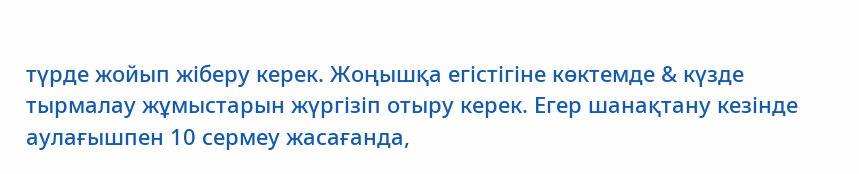түрде жойып жіберу керек. Жоңышқа егістігіне көктемде & күзде тырмалау жұмыстарын жүргізіп отыру керек. Егер шанақтану кезінде аулағышпен 10 сермеу жасағанда,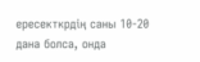ересекткрдің саны 10-20 дана болса, онда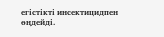егістікті инсектицидпен өңдейді.